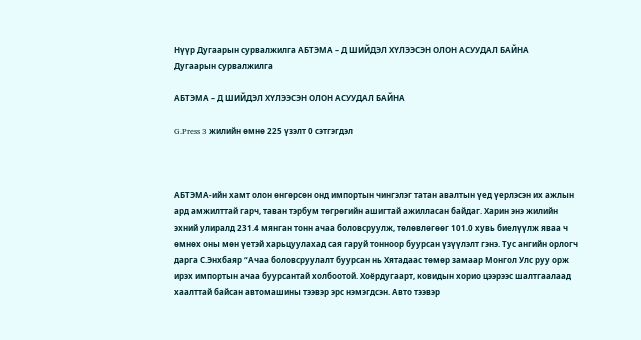Нүүр Дугаарын сурвалжилга АБТЭМА – Д ШИЙДЭЛ ХҮЛЭЭСЭН ОЛОН АСУУДАЛ БАЙНА
Дугаарын сурвалжилга

АБТЭМА – Д ШИЙДЭЛ ХҮЛЭЭСЭН ОЛОН АСУУДАЛ БАЙНА

G.Press 3 жилийн өмнө 225 үзэлт 0 сэтгэгдэл



АБТЭМА-ийн хамт олон өнгөрсөн онд импортын чингэлэг татан авалтын үед үерлэсэн их ажлын ард амжилттай гарч, таван тэрбум төгрөгийн ашигтай ажилласан байдаг. Харин энэ жилийн эхний улиралд 231.4 мянган тонн ачаа боловсруулж, төлөвлөгөөг 101.0 хувь биелүүлж яваа ч өмнөх оны мөн үетэй харьцуулахад сая гаруй тонноор буурсан үзүүлэлт гэнэ. Тус ангийн орлогч дарга С.Энхбаяр “Ачаа боловсруулалт буурсан нь Хятадаас төмөр замаар Монгол Улс руу орж ирэх импортын ачаа буурсантай холбоотой. Хоёрдугаарт, ковидын хорио цээрээс шалтгаалаад хаалттай байсан автомашины тээвэр эрс нэмэгдсэн. Авто тээвэр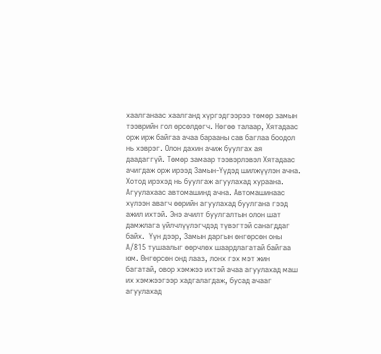хаалганаас хаалганд хүргэдгээрээ төмөр замын тээврийн гол өрсөлдөгч. Нөгөө талаар, Хятадаас орж ирж байгаа ачаа барааны сав баглаа боодол нь хэврэг. Олон дахин ачиж буулгах ая даадаггүй. Төмөр замаар тээвэрлэвэл Хятадаас ачигдаж орж ирээд Замын-Үүдэд шилжүүлэн ачна. Хотод ирэхэд нь буулгаж агуулахад хураана. Агуулахаас автомашинд ачна. Автомашинаас хүлээн авагч өөрийн агуулахад буулгана гээд ажил ихтэй. Энэ ачилт буулгалтын олон шат дамжлага үйлчлүүлэгчдэд түвэгтэй санагддаг байх.  Үүн дээр, Замын даргын өнгөрсөн оны А/815 тушаалыг өөрчлөх шаардлагатай байгаа юм. Өнгөрсөн онд лааз, лонх гэх мэт жин багатай, овор хэмжээ ихтэй ачаа агуулахад маш их хэмжээгээр хадгалагдаж, бусад ачааг агуулахад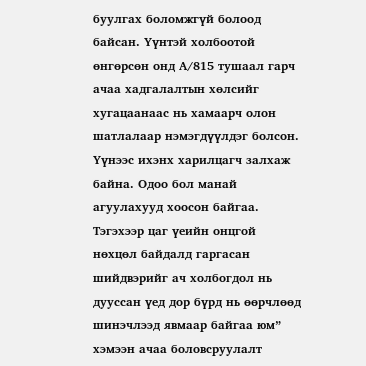буулгах боломжгүй болоод байсан. Үүнтэй холбоотой өнгөрсөн онд А/815 тушаал гарч ачаа хадгалалтын хөлсийг хугацаанаас нь хамаарч олон шатлалаар нэмэгдүүлдэг болсон. Үүнээс ихэнх харилцагч залхаж байна. Одоо бол манай агуулахууд хоосон байгаа. Тэгэхээр цаг үеийн онцгой нөхцөл байдалд гаргасан шийдвэрийг ач холбогдол нь дууссан үед дор бүрд нь өөрчлөөд шинэчлээд явмаар байгаа юм” хэмээн ачаа боловсруулалт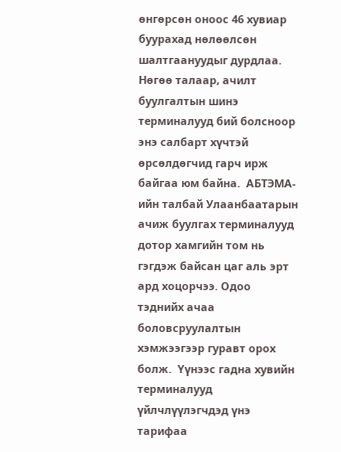өнгөрсөн оноос 46 хувиар буурахад нөлөөлсөн шалтгаануудыг дурдлаа. Нөгөө талаар, ачилт буулгалтын шинэ терминалууд бий болсноор энэ салбарт хүчтэй өрсөлдөгчид гарч ирж байгаа юм байна.  АБТЭМА-ийн талбай Улаанбаатарын ачиж буулгах терминалууд дотор хамгийн том нь гэгдэж байсан цаг аль эрт ард хоцорчээ. Одоо тэднийх ачаа боловсруулалтын хэмжээгээр гуравт орох болж.  Үүнээс гадна хувийн терминалууд үйлчлүүлэгчдэд үнэ тарифаа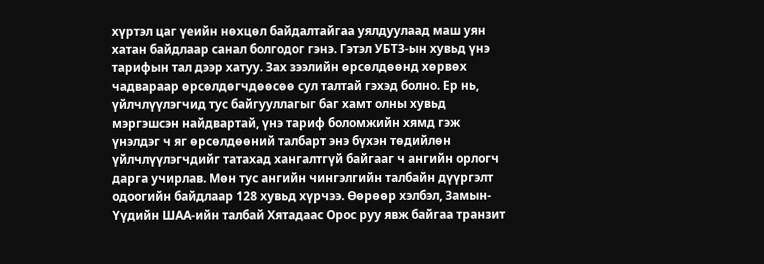хүртэл цаг үеийн нөхцөл байдалтайгаа уялдуулаад маш уян хатан байдлаар санал болгодог гэнэ. Гэтэл УБТЗ-ын хувьд үнэ тарифын тал дээр хатуу. Зах зээлийн өрсөлдөөнд хөрвөх чадвараар өрсөлдөгчдөөсөө сул талтай гэхэд болно. Ер нь, үйлчлүүлэгчид тус байгууллагыг баг хамт олны хувьд мэргэшсэн найдвартай, үнэ тариф боломжийн хямд гэж үнэлдэг ч яг өрсөлдөөний талбарт энэ бүхэн төдийлөн үйлчлүүлэгчдийг татахад хангалтгүй байгааг ч ангийн орлогч дарга учирлав. Мөн тус ангийн чингэлгийн талбайн дүүргэлт одоогийн байдлаар 128 хувьд хүрчээ. Өөрөөр хэлбэл, Замын-Үүдийн ШАА-ийн талбай Хятадаас Орос руу явж байгаа транзит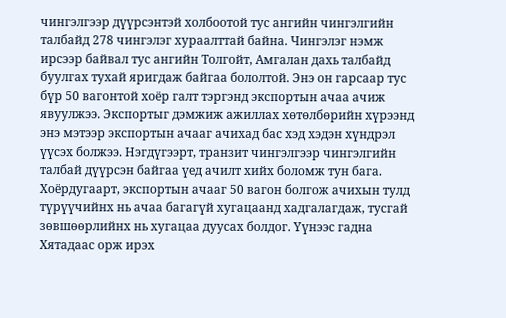чингэлгээр дүүрсэнтэй холбоотой тус ангийн чингэлгийн талбайд 278 чингэлэг хураалттай байна. Чингэлэг нэмж ирсээр байвал тус ангийн Толгойт, Амгалан дахь талбайд буулгах тухай яригдаж байгаа бололтой. Энэ он гарсаар тус бүр 50 вагонтой хоёр галт тэргэнд экспортын ачаа ачиж явуулжээ. Экспортыг дэмжиж ажиллах хөтөлбөрийн хүрээнд энэ мэтээр экспортын ачааг ачихад бас хэд хэдэн хүндрэл үүсэх болжээ. Нэгдүгээрт, транзит чингэлгээр чингэлгийн талбай дүүрсэн байгаа үед ачилт хийх боломж тун бага. Хоёрдугаарт, экспортын ачааг 50 вагон болгож ачихын тулд түрүүчийнх нь ачаа багагүй хугацаанд хадгалагдаж, тусгай зөвшөөрлийнх нь хугацаа дуусах болдог. Үүнээс гадна Хятадаас орж ирэх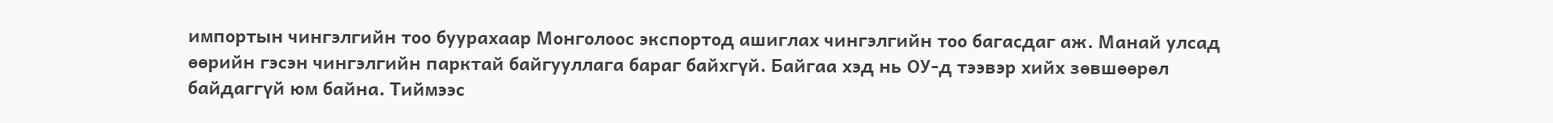импортын чингэлгийн тоо буурахаар Монголоос экспортод ашиглах чингэлгийн тоо багасдаг аж. Манай улсад өөрийн гэсэн чингэлгийн парктай байгууллага бараг байхгүй. Байгаа хэд нь ОУ-д тээвэр хийх зөвшөөрөл байдаггүй юм байна. Тиймээс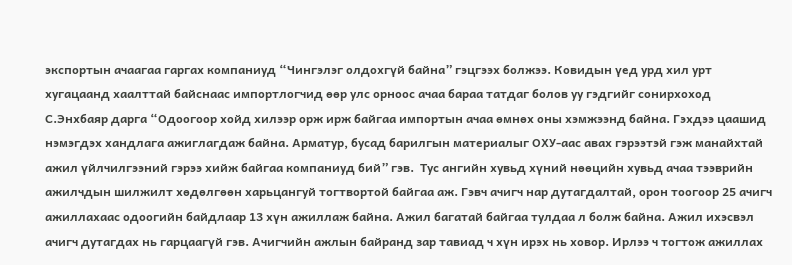экспортын ачаагаа гаргах компаниуд “Чингэлэг олдохгүй байна” гэцгээх болжээ. Ковидын үед урд хил урт хугацаанд хаалттай байснаас импортлогчид өөр улс орноос ачаа бараа татдаг болов уу гэдгийг сонирхоход С.Энхбаяр дарга “Одоогоор хойд хилээр орж ирж байгаа импортын ачаа өмнөх оны хэмжээнд байна. Гэхдээ цаашид нэмэгдэх хандлага ажиглагдаж байна. Арматур, бусад барилгын материалыг ОХУ-аас авах гэрээтэй гэж манайхтай ажил үйлчилгээний гэрээ хийж байгаа компаниуд бий” гэв.  Тус ангийн хувьд хүний нөөцийн хувьд ачаа тээврийн ажилчдын шилжилт хөдөлгөөн харьцангуй тогтвортой байгаа аж. Гэвч ачигч нар дутагдалтай, орон тоогоор 25 ачигч ажиллахаас одоогийн байдлаар 13 хүн ажиллаж байна. Ажил багатай байгаа тулдаа л болж байна. Ажил ихэсвэл ачигч дутагдах нь гарцаагүй гэв. Ачигчийн ажлын байранд зар тавиад ч хүн ирэх нь ховор. Ирлээ ч тогтож ажиллах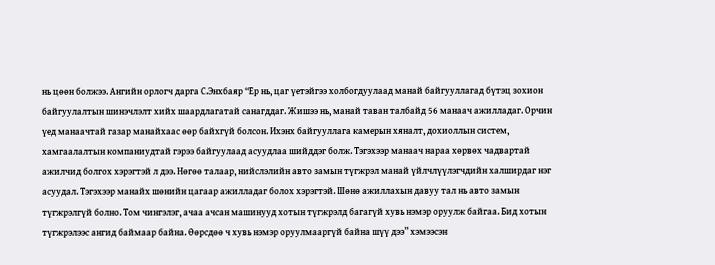нь цөөн болжээ. Ангийн орлогч дарга С.Энхбаяр “Ер нь, цаг үетэйгээ холбогдуулаад манай байгууллагад бүтэц зохион байгуулалтын шинэчлэлт хийх шаардлагатай санагддаг. Жишээ нь, манай таван талбайд 56 манаач ажилладаг. Орчин үед манаачтай газар манайхаас өөр байхгүй болсон. Ихэнх байгууллага камерын хяналт, дохиоллын систем, хамгаалалтын компаниудтай гэрээ байгуулаад асуудлаа шийддэг болж. Тэгэхээр манаач нараа хөрвөх чадвартай ажилчид болгох хэрэгтэй л дээ. Нөгөө талаар, нийслэлийн авто замын түгжрэл манай үйлчлүүлэгчдийн халширдаг нэг асуудал. Тэгэхээр манайх шөнийн цагаар ажилладаг болох хэрэгтэй. Шөнө ажиллахын давуу тал нь авто замын түгжрэлгүй болно. Том чингэлэг, ачаа ачсан машинууд хотын түгжрэлд багагүй хувь нэмэр оруулж байгаа. Бид хотын түгжрэлээс ангид баймаар байна. Өөрсдөө ч хувь нэмэр оруулмааргүй байна шүү дээ” хэмээсэн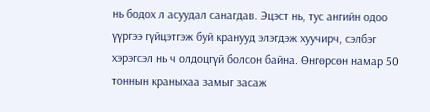нь бодох л асуудал санагдав. Эцэст нь, тус ангийн одоо үүргээ гүйцэтгэж буй кранууд элэгдэж хуучирч, сэлбэг хэрэгсэл нь ч олдоцгүй болсон байна. Өнгөрсөн намар 50 тоннын краныхаа замыг засаж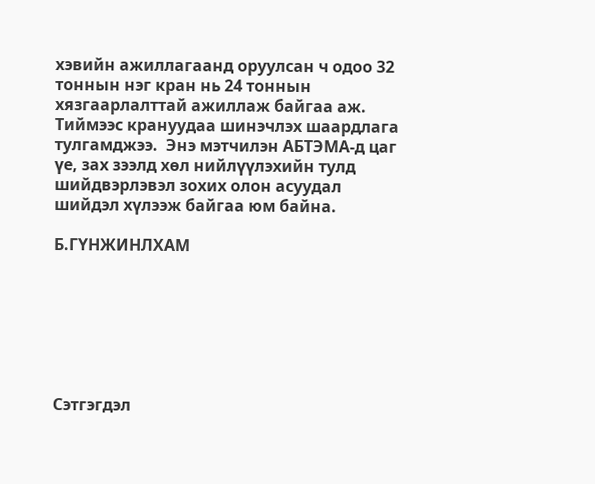хэвийн ажиллагаанд оруулсан ч одоо 32 тоннын нэг кран нь 24 тоннын хязгаарлалттай ажиллаж байгаа аж. Тиймээс крануудаа шинэчлэх шаардлага тулгамджээ.  Энэ мэтчилэн АБТЭМА-д цаг үе, зах зээлд хөл нийлүүлэхийн тулд шийдвэрлэвэл зохих олон асуудал шийдэл хүлээж байгаа юм байна.

Б.ГҮНЖИНЛХАМ







Сэтгэгдэл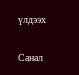үлдээх

Санал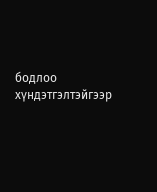бодлоо хүндэтгэлтэйгээр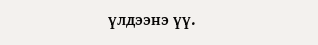үлдээнэ үү.